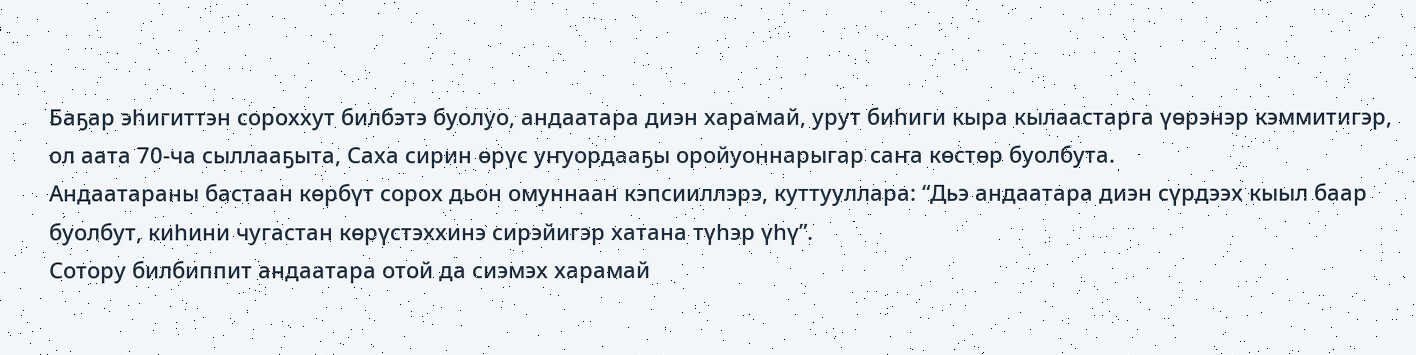Баҕар эһигиттэн сороххут билбэтэ буолуо, андаатара диэн харамай, урут биһиги кыра кылаастарга үөрэнэр кэммитигэр, ол аата 70-ча сыллааҕыта, Саха сирин өрүс уҥуордааҕы оройуоннарыгар саҥа көстөр буолбута.
Андаатараны бастаан көрбүт сорох дьон омуннаан кэпсииллэрэ, куттууллара: “Дьэ андаатара диэн сүрдээх кыыл баар буолбут, киһини чугастан көрүстэххинэ сирэйигэр хатана түһэр үһү”.
Сотору билбиппит андаатара отой да сиэмэх харамай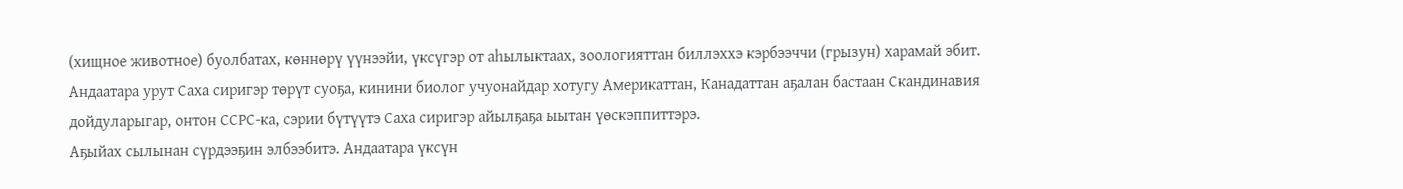(хищное животное) буолбатах, көннөрү үүнээйи, үксүгэр от аһылыктаах, зоологияттан биллэххэ кэрбээччи (грызун) харамай эбит. Андаатара урут Саха сиригэр төрүт суоҕа, кинини биолог учуонайдар хотугу Америкаттан, Канадаттан аҕалан бастаан Скандинавия дойдуларыгар, онтон ССРС-ка, сэрии бүтүүтэ Саха сиригэр айылҕаҕа ыытан үөскэппиттэрэ.
Аҕыйах сылынан сүрдээҕин элбээбитэ. Андаатара үксүн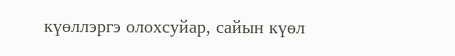күөллэргэ олохсуйар, сайын күөл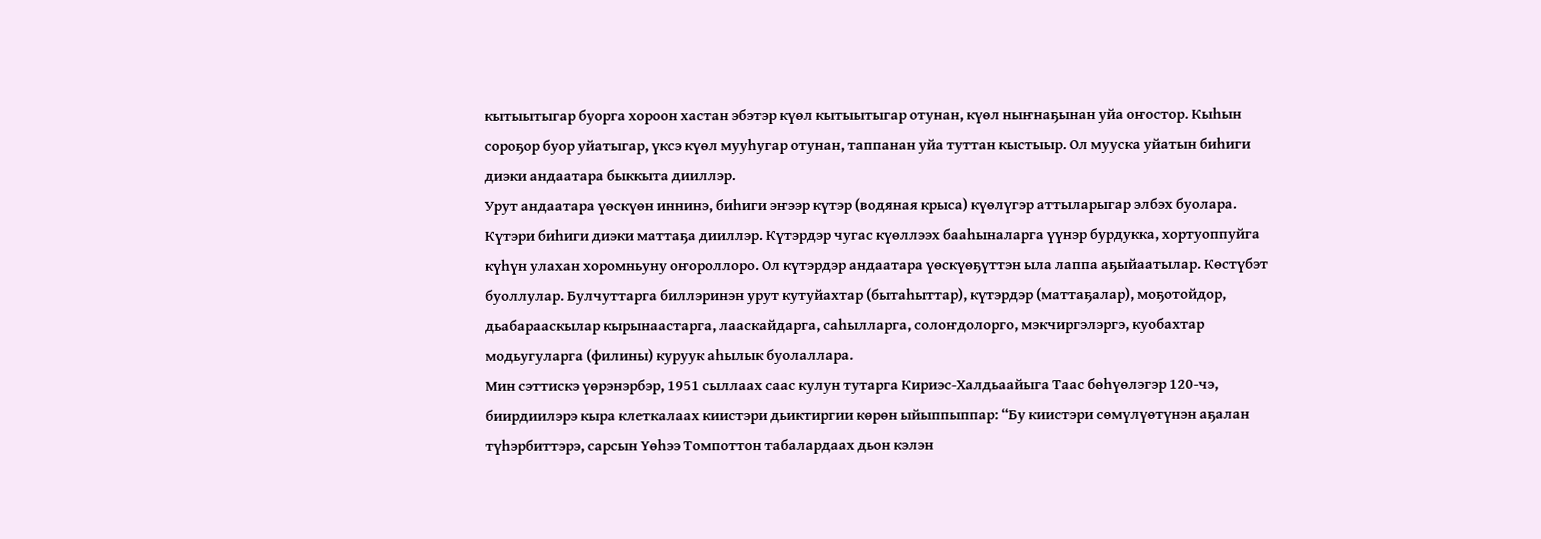кытыытыгар буорга хороон хастан эбэтэр күөл кытыытыгар отунан, күөл ныҥнаҕынан уйа оҥостор. Кыһын сороҕор буор уйатыгар, үксэ күөл мууһугар отунан, таппанан уйа туттан кыстыыр. Ол мууска уйатын биһиги диэки андаатара быккыта дииллэр.
Урут андаатара үөскүөн иннинэ, биһиги эҥээр күтэр (водяная крыса) күөлүгэр аттыларыгар элбэх буолара. Күтэри биһиги диэки маттаҕа дииллэр. Күтэрдэр чугас күөллээх бааһыналарга үүнэр бурдукка, хортуоппуйга күһүн улахан хоромньуну оҥороллоро. Ол күтэрдэр андаатара үөскүөҕүттэн ыла лаппа аҕыйаатылар. Көстүбэт буоллулар. Булчуттарга биллэринэн урут кутуйахтар (бытаһыттар), күтэрдэр (маттаҕалар), моҕотойдор, дьабарааскылар кырынаастарга, лааскайдарга, саһылларга, солоҥдолорго, мэкчиргэлэргэ, куобахтар модьугуларга (филины) куруук аһылык буолаллара.
Мин сэттискэ үөрэнэрбэр, 1951 сыллаах саас кулун тутарга Кириэс-Халдьаайыга Таас бөһүөлэгэр 120-чэ, биирдиилэрэ кыра клеткалаах киистэри дьиктиргии көрөн ыйыппыппар: “Бу киистэри сөмүлүөтүнэн аҕалан түһэрбиттэрэ, сарсын Үөһээ Томпоттон табалардаах дьон кэлэн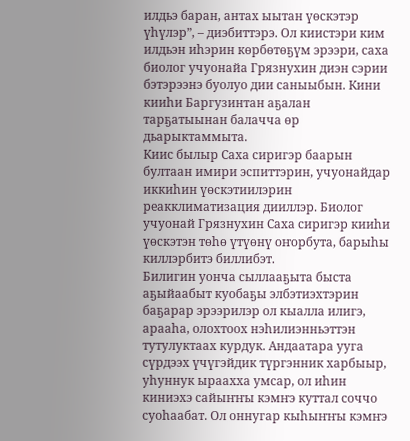илдьэ баран, антах ыытан үөскэтэр үһүлэр”, – диэбиттэрэ. Ол киистэри ким илдьэн иһэрин көрбөтөҕүм эрээри, саха биолог учуонайа Грязнухин диэн сэрии бэтэрээнэ буолуо дии саныыбын. Кини кииһи Баргузинтан аҕалан тарҕатыынан балачча өр дьарыктаммыта.
Киис былыр Саха сиригэр баарын бултаан имири эспиттэрин, учуонайдар иккиһин үөскэтиилэрин реакклиматизация дииллэр. Биолог учуонай Грязнухин Саха сиригэр кииһи үөскэтэн төһө үтүөнү оҥорбута, барыһы киллэрбитэ биллибэт.
Билигин уонча сыллааҕыта быста аҕыйаабыт куобаҕы элбэтиэхтэрин баҕарар эрээрилэр ол кыалла илигэ, арааһа, олохтоох нэһилиэнньэттэн тутулуктаах курдук. Андаатара ууга сүрдээх үчүгэйдик түргэнник харбыыр, уһуннук ыраахха умсар, ол иһин киниэхэ сайыҥҥы кэмҥэ куттал соччо суоһаабат. Ол оннугар кыһыҥҥы кэмҥэ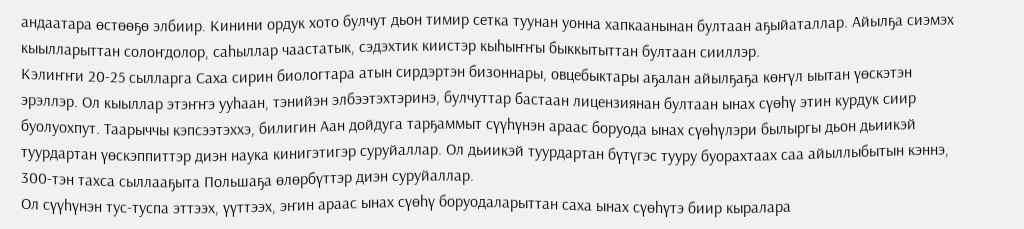андаатара өстөөҕө элбиир. Кинини ордук хото булчут дьон тимир сетка туунан уонна хапкаанынан бултаан аҕыйаталлар. Айылҕа сиэмэх кыылларыттан солоҥдолор, саһыллар чаастатык, сэдэхтик киистэр кыһыҥҥы быккытыттан бултаан сииллэр.
Кэлиҥҥи 20-25 сылларга Саха сирин биологтара атын сирдэртэн бизоннары, овцебыктары аҕалан айылҕаҕа көҥүл ыытан үөскэтэн эрэллэр. Ол кыыллар этэҥҥэ ууһаан, тэнийэн элбээтэхтэринэ, булчуттар бастаан лицензиянан бултаан ынах сүөһү этин курдук сиир буолуохпут. Таарыччы кэпсээтэххэ, билигин Аан дойдуга тарҕаммыт сүүһүнэн араас боруода ынах сүөһүлэри былыргы дьон дьиикэй туурдартан үөскэппиттэр диэн наука кинигэтигэр суруйаллар. Ол дьиикэй туурдартан бүтүгэс тууру буорахтаах саа айыллыбытын кэннэ, 300-тэн тахса сыллааҕыта Польшаҕа өлөрбүттэр диэн суруйаллар.
Ол сүүһүнэн тус-туспа эттээх, үүттээх, эҥин араас ынах сүөһү боруодаларыттан саха ынах сүөһүтэ биир кыралара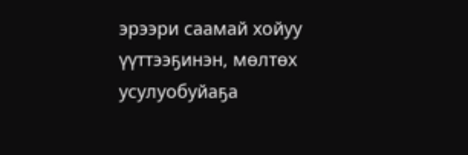эрээри саамай хойуу үүттээҕинэн, мөлтөх усулуобуйаҕа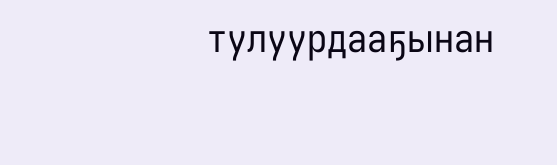тулуурдааҕынан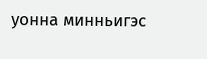уонна минньигэс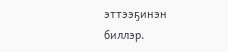эттээҕинэн биллэр.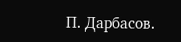П. Дарбасов.